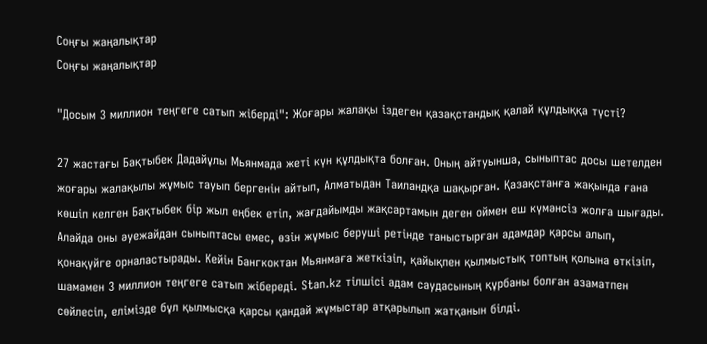Соңғы жаңалықтар
Соңғы жаңалықтар

"Досым 3 миллион теңгеге сатып жіберді": Жоғары жалақы іздеген қазақстандық қалай құлдыққа түсті?

27 жастағы Бақтыбек Дадайұлы Мьянмада жеті күн құлдықта болған. Оның айтуынша, сыныптас досы шетелден жоғары жалақылы жұмыс тауып бергенін айтып, Алматыдан Таиландқа шақырған. Қазақстанға жақында ғана көшіп келген Бақтыбек бір жыл еңбек етіп, жағдайымды жақсартамын деген оймен еш күмәнсіз жолға шығады. Алайда оны әуежайдан сыныптасы емес, өзін жұмыс беруші ретінде таныстырған адамдар қарсы алып, қонақүйге орналастырады. Кейін Бангкоктан Мьянмаға жеткізіп, қайықпен қылмыстық топтың қолына өткізіп, шамамен 3 миллион теңгеге сатып жібереді. Stan.kz тілшісі адам саудасының құрбаны болған азаматпен сөйлесіп, елімізде бұл қылмысқа қарсы қандай жұмыстар атқарылып жатқанын білді.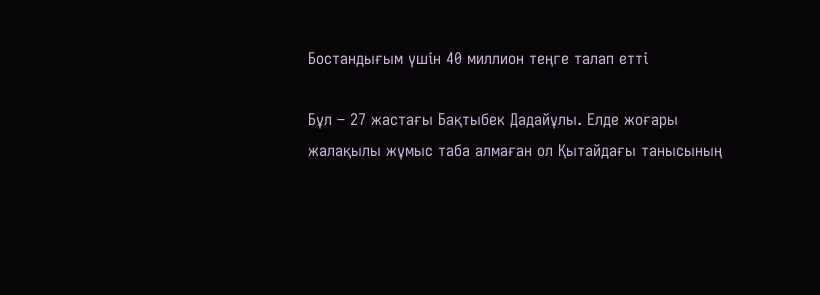Бостандығым үшін 40 миллион теңге талап етті

Бұл – 27 жастағы Бақтыбек Дадайұлы. Елде жоғары жалақылы жұмыс таба алмаған ол Қытайдағы танысының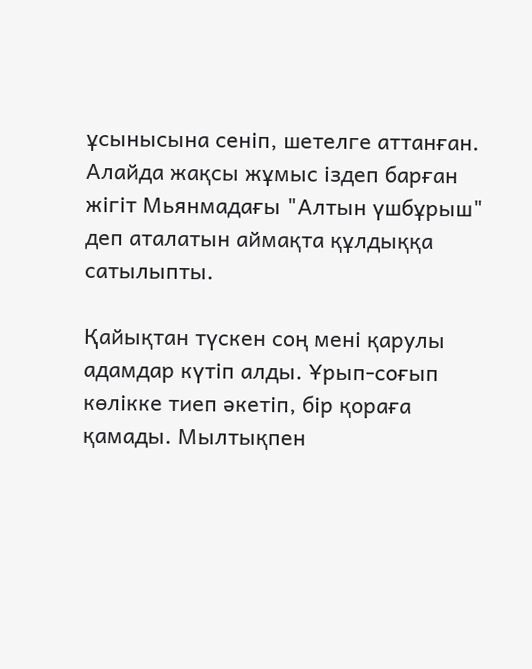ұсынысына сеніп, шетелге аттанған. Алайда жақсы жұмыс іздеп барған жігіт Мьянмадағы "Алтын үшбұрыш" деп аталатын аймақта құлдыққа сатылыпты.

Қайықтан түскен соң мені қарулы адамдар күтіп алды. Ұрып-соғып көлікке тиеп әкетіп, бір қораға қамады. Мылтықпен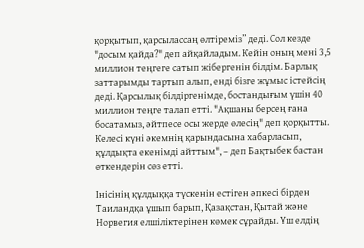қорқытып, қарсылассаң өлтіреміз” деді. Сол кезде "досым қайда?" деп айқайладым. Кейін оның мені 3,5 миллион теңгеге сатып жібергенін білдім. Барлық заттарымды тартып алып, енді бізге жұмыс істейсің деді. Қарсылық білдіргенімде, бостандығым үшін 40 миллион теңге талап етті. "Ақшаны берсең ғана босатамыз, әйтпесе осы жерде өлесің" деп қорқытты. Келесі күні әкемнің қарындасына хабарласып, құлдықта екенімді айттым", – деп Бақтыбек бастан өткендерін сөз етті.

Інісінің құлдыққа түскенін естіген әпкесі бірден Таиландқа ұшып барып, Қазақстан, Қытай және Норвегия елшіліктерінен көмек сұрайды. Үш елдің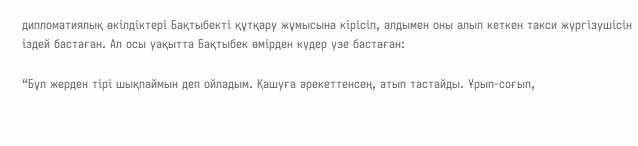дипломатиялық өкілдіктері Бақтыбекті құтқару жұмысына кірісіп, алдымен оны алып кеткен такси жүргізушісін іздей бастаған. Ал осы уақытта Бақтыбек өмірден күдер үзе бастаған:

“Бұл жерден тірі шықпаймын деп ойладым. Қашуға әрекеттенсең, атып тастайды. Ұрып-соғып,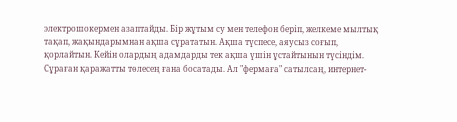электрошокермен азаптайды. Бір жұтым су мен телефон беріп, желкеме мылтық тақап, жақындарымнан ақша сұрататын. Ақша түспесе, аяусыз соғып, қорлайтын. Кейін олардың адамдарды тек ақша үшін ұстайтынын түсіндім. Сұраған қаражатты төлесең ғана босатады. Ал "фермаға" сатылсаң, интернет-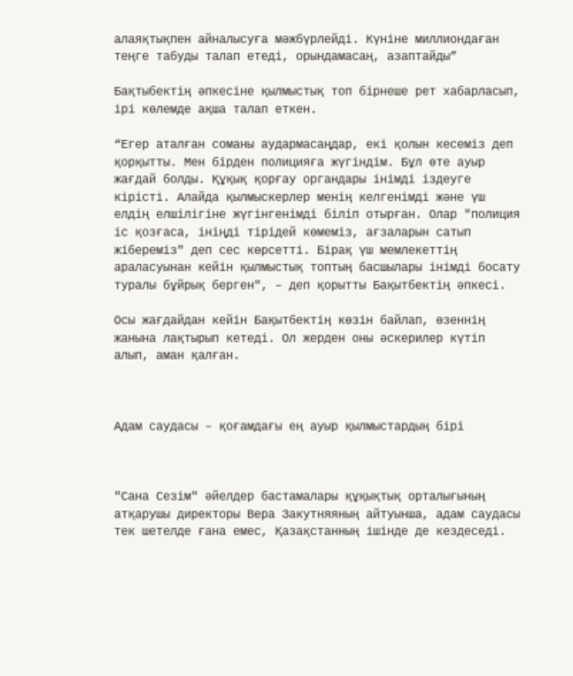алаяқтықпен айналысуға мәжбүрлейді. Күніне миллиондаған теңге табуды талап етеді, орындамасаң, азаптайды”

Бақтыбектің әпкесіне қылмыстық топ бірнеше рет хабарласып, ірі көлемде ақша талап еткен.

“Егер аталған соманы аудармасаңдар, екі қолын кесеміз деп қорқытты. Мен бірден полицияға жүгіндім. Бұл өте ауыр жағдай болды. Құқық қорғау органдары інімді іздеуге кірісті. Алайда қылмыскерлер менің келгенімді және үш елдің елшілігіне жүгінгенімді біліп отырған. Олар "полиция іс қозғаса, ініңді тірідей көмеміз, ағзаларын сатып жібереміз" деп сес көрсетті. Бірақ үш мемлекеттің араласуынан кейін қылмыстық топтың басшылары інімді босату туралы бұйрық берген", – деп қорытты Бақытбектің әпкесі.

Осы жағдайдан кейін Бақытбектің көзін байлап, өзеннің жанына лақтырып кетеді. Ол жерден оны әскерилер күтіп алып, аман қалған.



Адам саудасы – қоғамдағы ең ауыр қылмыстардың бірі



"Сана Сезім" әйелдер бастамалары құқықтық орталығының атқарушы директоры Вера Закутняяның айтуынша, адам саудасы тек шетелде ғана емес, Қазақстанның ішінде де кездеседі.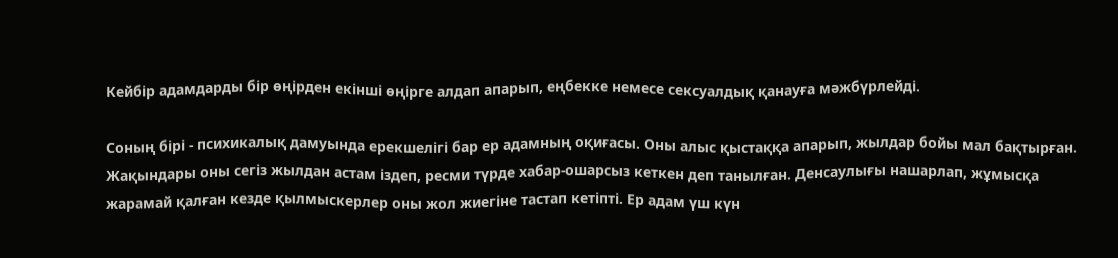Кейбір адамдарды бір өңірден екінші өңірге алдап апарып, еңбекке немесе сексуалдық қанауға мәжбүрлейді.

Соның бірі - психикалық дамуында ерекшелігі бар ер адамның оқиғасы. Оны алыс қыстаққа апарып, жылдар бойы мал бақтырған. Жақындары оны сегіз жылдан астам іздеп, ресми түрде хабар-ошарсыз кеткен деп танылған. Денсаулығы нашарлап, жұмысқа жарамай қалған кезде қылмыскерлер оны жол жиегіне тастап кетіпті. Ер адам үш күн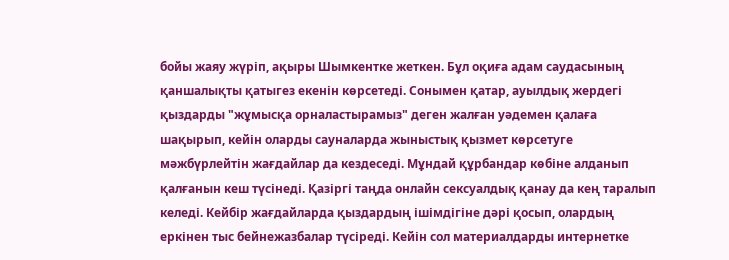бойы жаяу жүріп, ақыры Шымкентке жеткен. Бұл оқиға адам саудасының қаншалықты қатыгез екенін көрсетеді. Сонымен қатар, ауылдық жердегі қыздарды "жұмысқа орналастырамыз" деген жалған уәдемен қалаға шақырып, кейін оларды сауналарда жыныстық қызмет көрсетуге мәжбүрлейтін жағдайлар да кездеседі. Мұндай құрбандар көбіне алданып қалғанын кеш түсінеді. Қазіргі таңда онлайн сексуалдық қанау да кең таралып келеді. Кейбір жағдайларда қыздардың ішімдігіне дәрі қосып, олардың еркінен тыс бейнежазбалар түсіреді. Кейін сол материалдарды интернетке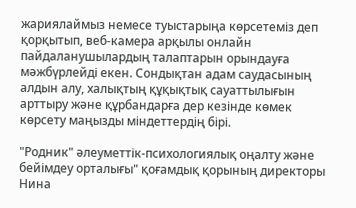жариялаймыз немесе туыстарыңа көрсетеміз деп қорқытып, веб-камера арқылы онлайн пайдаланушылардың талаптарын орындауға мәжбүрлейді екен. Сондықтан адам саудасының алдын алу, халықтың құқықтық сауаттылығын арттыру және құрбандарға дер кезінде көмек көрсету маңызды міндеттердің бірі.

"Родник" әлеуметтік-психологиялық оңалту және бейімдеу орталығы" қоғамдық қорының директоры Нина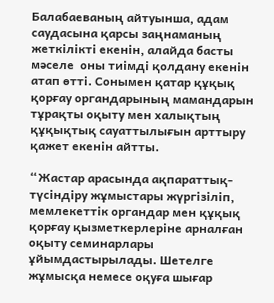Балабаеваның айтуынша, адам саудасына қарсы заңнаманың жеткілікті екенін, алайда басты мәселе  оны тиімді қолдану екенін атап өтті. Сонымен қатар құқық қорғау органдарының мамандарын тұрақты оқыту мен халықтың құқықтық сауаттылығын арттыру қажет екенін айтты.

“Жастар арасында ақпараттық-түсіндіру жұмыстары жүргізіліп, мемлекеттік органдар мен құқық қорғау қызметкерлеріне арналған оқыту семинарлары ұйымдастырылады. Шетелге жұмысқа немесе оқуға шығар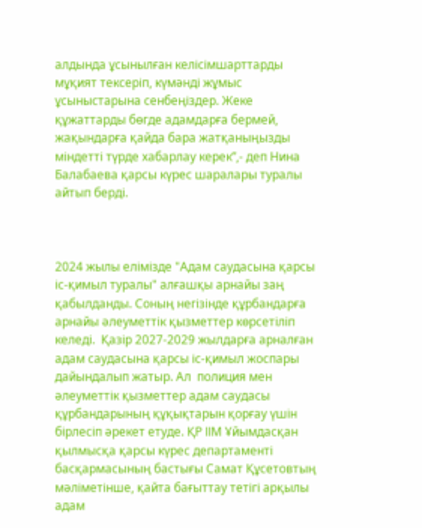алдында ұсынылған келісімшарттарды мұқият тексеріп, күмәнді жұмыс ұсыныстарына сенбеңіздер. Жеке құжаттарды бөгде адамдарға бермей, жақындарға қайда бара жатқаныңызды міндетті түрде хабарлау керек”,- деп Нина Балабаева қарсы күрес шаралары туралы айтып берді.



2024 жылы елімізде "Адам саудасына қарсы іс-қимыл туралы" алғашқы арнайы заң қабылданды. Соның негізінде құрбандарға арнайы әлеуметтік қызметтер көрсетіліп келеді.  Қазір 2027-2029 жылдарға арналған адам саудасына қарсы іс-қимыл жоспары дайындалып жатыр. Ал  полиция мен әлеуметтік қызметтер адам саудасы құрбандарының құқықтарын қорғау үшін бірлесіп әрекет етуде. ҚР ІІМ Ұйымдасқан қылмысқа қарсы күрес департаменті басқармасының бастығы Самат Құсетовтың мәліметінше, қайта бағыттау тетігі арқылы адам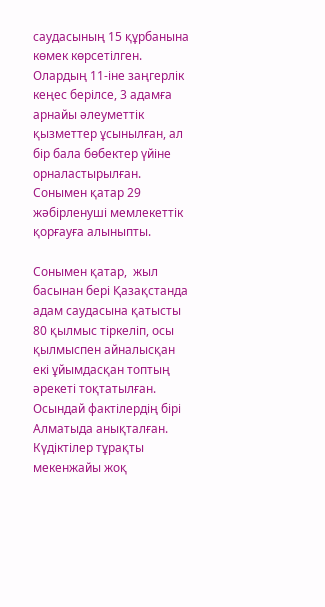саудасының 15 құрбанына көмек көрсетілген. Олардың 11-іне заңгерлік кеңес берілсе, 3 адамға арнайы әлеуметтік қызметтер ұсынылған, ал бір бала бөбектер үйіне орналастырылған. Сонымен қатар 29 жәбірленуші мемлекеттік қорғауға алыныпты.

Сонымен қатар,  жыл басынан бері Қазақстанда адам саудасына қатысты 80 қылмыс тіркеліп, осы қылмыспен айналысқан екі ұйымдасқан топтың әрекеті тоқтатылған. Осындай фактілердің бірі Алматыда анықталған. Күдіктілер тұрақты мекенжайы жоқ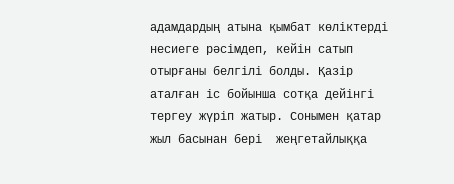адамдардың атына қымбат көліктерді несиеге рәсімдеп, кейін сатып отырғаны белгілі болды. Қазір аталған іс бойынша сотқа дейінгі тергеу жүріп жатыр. Сонымен қатар жыл басынан бері  жеңгетайлыққа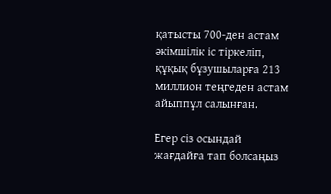қатысты 700-ден астам әкімшілік іс тіркеліп, құқық бұзушыларға 213 миллион теңгеден астам айыппұл салынған.

Егер сіз осындай жағдайға тап болсаңыз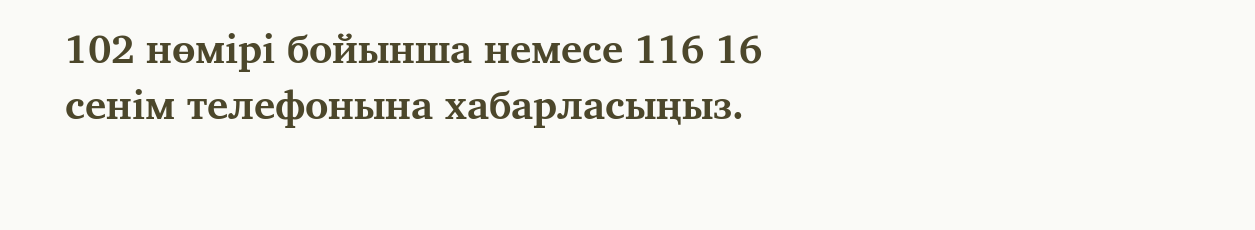102 нөмірі бойынша немесе 116 16 сенім телефонына хабарласыңыз.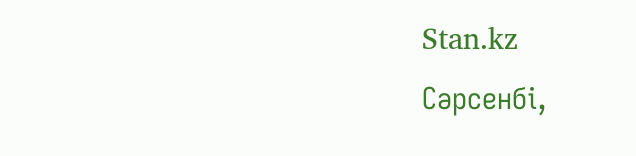Stan.kz
Сәрсенбі,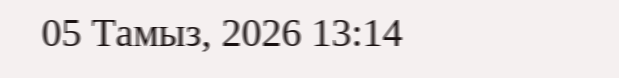05 Тамыз, 2026 13:14